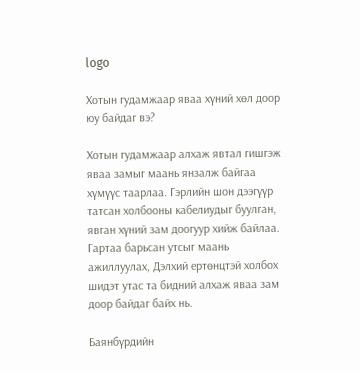logo

Хотын гудамжаар яваа хүний хөл доор юу байдаг вэ?

Хотын гудамжаар алхаж явтал гишгэж яваа замыг маань янзалж байгаа хүмүүс таарлаа. Гэрлийн шон дээгүүр татсан холбооны кабелиудыг буулган, явган хүний зам доогуур хийж байлаа. Гартаа барьсан утсыг маань ажиллуулах, Дэлхий ертөнцтэй холбох шидэт утас та бидний алхаж яваа зам доор байдаг байх нь.

Баянбүрдийн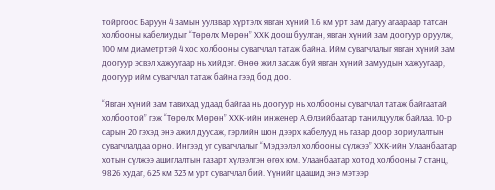тойргоос Баруун 4 замын уулзвар хүртэлх явган хүний 1.6 км урт зам дагуу агаараар татсан холбооны кабелиудыг “Төрөлх Мөрөн” ХХК доош буулган, явган хүний зам доогуур оруулж, 100 мм диаметртэй 4 хос холбооны сувагчлал татаж байна. Ийм сувагчлалыг явган хүний зам доогуур эсвэл хажуугаар нь хийдэг. Өнөө жил засаж буй явган хүний замуудын хажуугаар, доогуур ийм сувагчлал татаж байна гээд бод доо.

“Явган хүний зам тавихад удаад байгаа нь доогуур нь холбооны сувагчлал татаж байгаатай холбоотой” гэж “Төрөлх Мөрөн” ХХК-ийн инженер А.Өлзийбаатар танилцуулж байлаа. 10-р сарын 20 гэхэд энэ ажил дуусаж, гэрлийн шон дээрх кабелууд нь газар доор зориулалтын сувагчлалдаа орно. Ингээд уг сувагчлалыг “Мэдээлэл холбооны сүлжээ” ХХК-ийн Улаанбаатар хотын сүлжээ ашиглалтын газарт хүлээлгэн өгөх юм. Улаанбаатар хотод холбооны 7 станц, 9826 худаг, 625 км 323 м урт сувагчлал бий. Үүнийг цаашид энэ мэтээр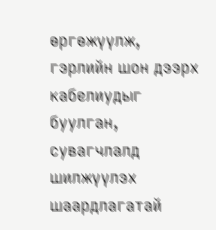өргөжүүлж, гэрлийн шон дээрх кабелиудыг буулган, сувагчлалд шилжүүлэх шаардлагатай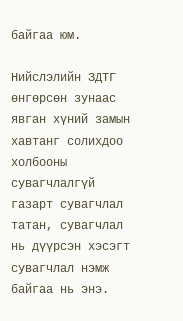байгаа юм.

Нийслэлийн ЗДТГ өнгөрсөн зунаас явган хүний замын хавтанг солихдоо холбооны сувагчлалгүй газарт сувагчлал татан, сувагчлал нь дүүрсэн хэсэгт сувагчлал нэмж байгаа нь энэ.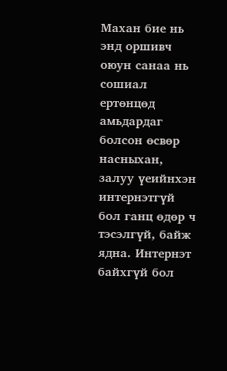Махан бие нь энд оршивч оюун санаа нь сошиал ертөнцөд амьдардаг болсон өсвөр насныхан, залуу үеийнхэн интернэтгүй бол ганц өдөр ч тэсэлгүй, байж ядна. Интернэт байхгүй бол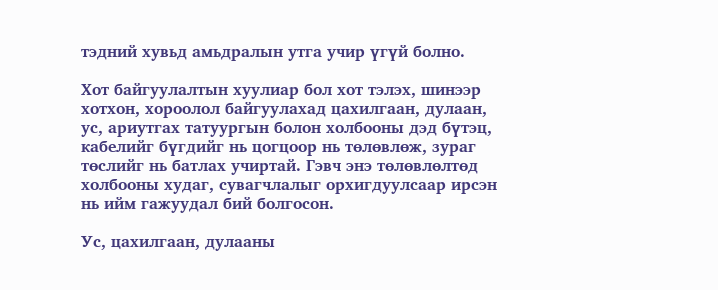тэдний хувьд амьдралын утга учир үгүй болно.

Хот байгуулалтын хуулиар бол хот тэлэх, шинээр хотхон, хороолол байгуулахад цахилгаан, дулаан, ус, ариутгах татуургын болон холбооны дэд бүтэц, кабелийг бүгдийг нь цогцоор нь төлөвлөж, зураг төслийг нь батлах учиртай. Гэвч энэ төлөвлөлтөд холбооны худаг, сувагчлалыг орхигдуулсаар ирсэн нь ийм гажуудал бий болгосон.

Ус, цахилгаан, дулааны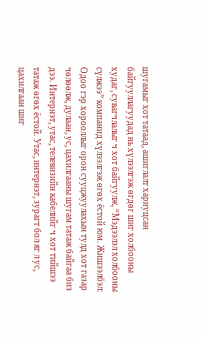шугамыг хот татаад, ашиглалт хариуцсан байгууллагуудад нь хүлээлгэж өгдөг шиг холбооны худаг, сувагчлалыг ч хот байгуулж, “Мэдээлэл холбооны сүлжээ” компанид хүлээлгэж өгөх ёстой юм. Жишээлбэл: Одоо гэр хорооллыг орон сууцжуулахын тулд хот газар чөлөөлж, дулаан, ус, цахилгааны шугам татаж байгаа биз дээ. Интернэт, утас, телевизийн кабелийг ч хот тийшээ татаж өгөх ёстой. Утас, интернэт, зурагт бол яг л ус, цахилгаан шиг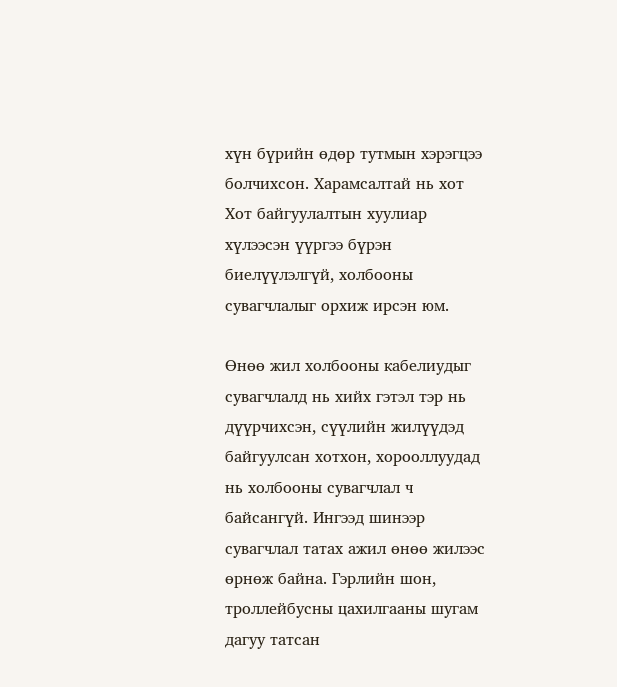хүн бүрийн өдөр тутмын хэрэгцээ болчихсон. Харамсалтай нь хот Хот байгуулалтын хуулиар хүлээсэн үүргээ бүрэн биелүүлэлгүй, холбооны сувагчлалыг орхиж ирсэн юм.

Өнөө жил холбооны кабелиудыг сувагчлалд нь хийх гэтэл тэр нь дүүрчихсэн, сүүлийн жилүүдэд байгуулсан хотхон, хорооллуудад нь холбооны сувагчлал ч байсангүй. Ингээд шинээр сувагчлал татах ажил өнөө жилээс өрнөж байна. Гэрлийн шон, троллейбусны цахилгааны шугам дагуу татсан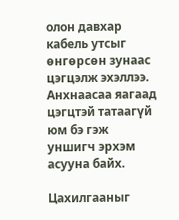олон давхар кабель утсыг өнгөрсөн зунаас цэгцэлж эхэллээ. Анхнаасаа яагаад цэгцтэй татаагүй юм бэ гэж уншигч эрхэм асууна байх.

Цахилгааныг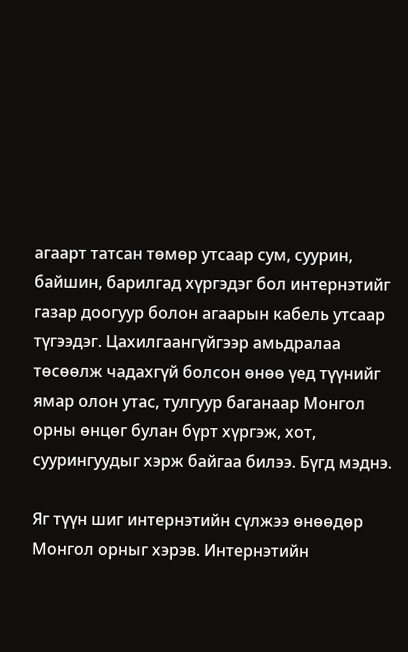агаарт татсан төмөр утсаар сум, суурин, байшин, барилгад хүргэдэг бол интернэтийг газар доогуур болон агаарын кабель утсаар түгээдэг. Цахилгаангүйгээр амьдралаа төсөөлж чадахгүй болсон өнөө үед түүнийг ямар олон утас, тулгуур баганаар Монгол орны өнцөг булан бүрт хүргэж, хот, суурингуудыг хэрж байгаа билээ. Бүгд мэднэ.

Яг түүн шиг интернэтийн сүлжээ өнөөдөр Монгол орныг хэрэв. Интернэтийн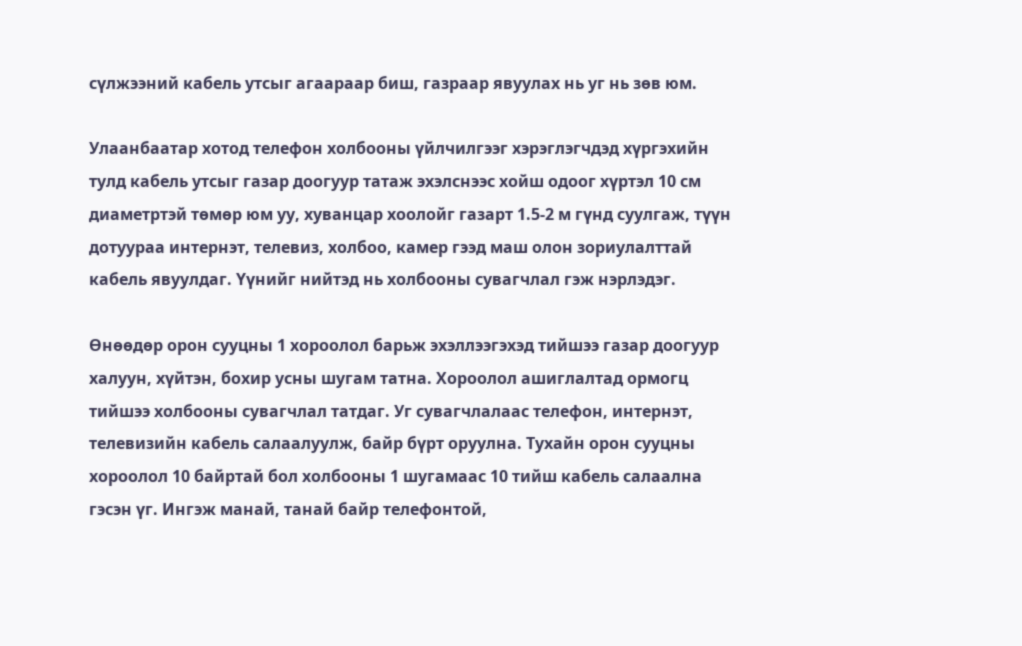сүлжээний кабель утсыг агаараар биш, газраар явуулах нь уг нь зөв юм.

Улаанбаатар хотод телефон холбооны үйлчилгээг хэрэглэгчдэд хүргэхийн тулд кабель утсыг газар доогуур татаж эхэлснээс хойш одоог хүртэл 10 см диаметртэй төмөр юм уу, хуванцар хоолойг газарт 1.5-2 м гүнд суулгаж, түүн дотуураа интернэт, телевиз, холбоо, камер гээд маш олон зориулалттай кабель явуулдаг. Үүнийг нийтэд нь холбооны сувагчлал гэж нэрлэдэг.

Өнөөдөр орон сууцны 1 хороолол барьж эхэллээгэхэд тийшээ газар доогуур халуун, хүйтэн, бохир усны шугам татна. Хороолол ашиглалтад ормогц тийшээ холбооны сувагчлал татдаг. Уг сувагчлалаас телефон, интернэт, телевизийн кабель салаалуулж, байр бүрт оруулна. Тухайн орон сууцны хороолол 10 байртай бол холбооны 1 шугамаас 10 тийш кабель салаална гэсэн үг. Ингэж манай, танай байр телефонтой,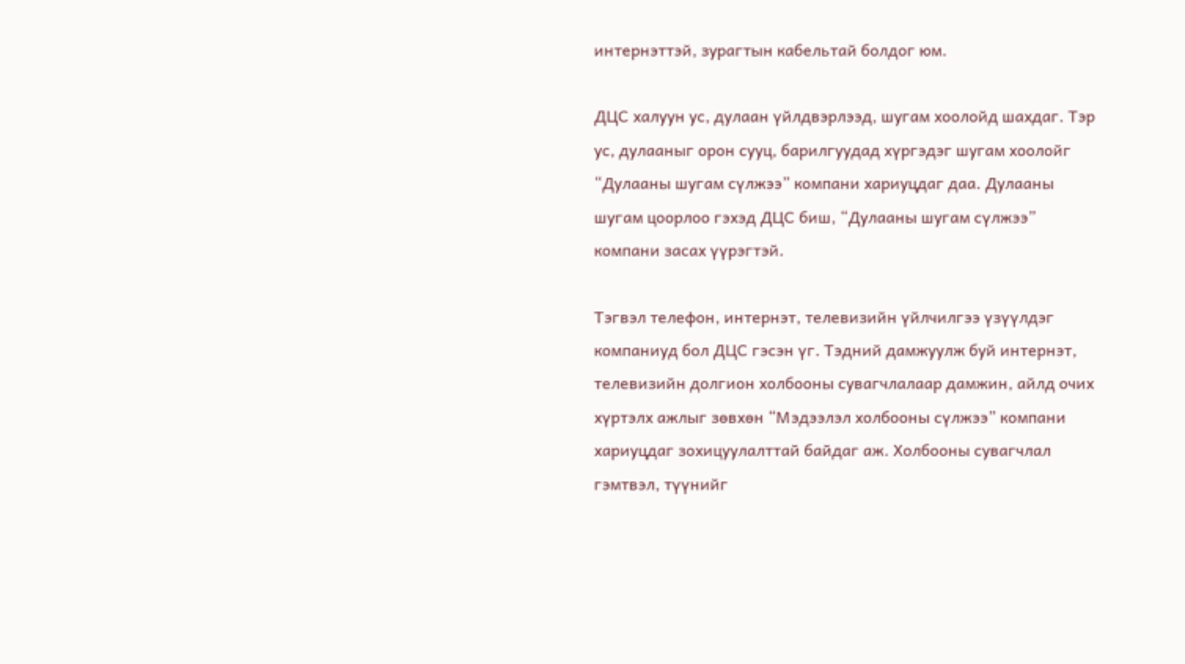интернэттэй, зурагтын кабельтай болдог юм.

ДЦС халуун ус, дулаан үйлдвэрлээд, шугам хоолойд шахдаг. Тэр ус, дулааныг орон сууц, барилгуудад хүргэдэг шугам хоолойг “Дулааны шугам сүлжээ” компани хариуцдаг даа. Дулааны шугам цоорлоо гэхэд ДЦС биш, “Дулааны шугам сүлжээ” компани засах үүрэгтэй.

Тэгвэл телефон, интернэт, телевизийн үйлчилгээ үзүүлдэг компаниуд бол ДЦС гэсэн үг. Тэдний дамжуулж буй интернэт, телевизийн долгион холбооны сувагчлалаар дамжин, айлд очих хүртэлх ажлыг зөвхөн “Мэдээлэл холбооны сүлжээ” компани хариуцдаг зохицуулалттай байдаг аж. Холбооны сувагчлал гэмтвэл, түүнийг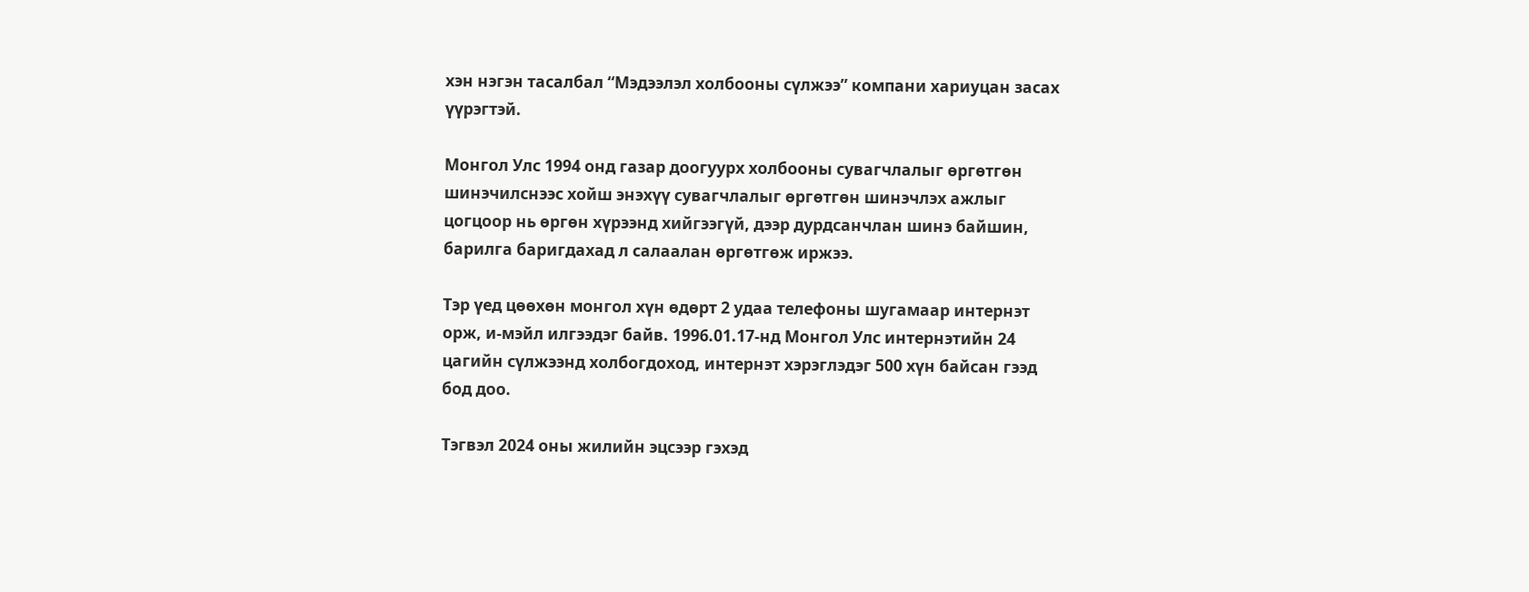хэн нэгэн тасалбал “Мэдээлэл холбооны сүлжээ” компани хариуцан засах үүрэгтэй.

Монгол Улс 1994 онд газар доогуурх холбооны сувагчлалыг өргөтгөн шинэчилснээс хойш энэхүү сувагчлалыг өргөтгөн шинэчлэх ажлыг цогцоор нь өргөн хүрээнд хийгээгүй, дээр дурдсанчлан шинэ байшин, барилга баригдахад л салаалан өргөтгөж иржээ.

Тэр үед цөөхөн монгол хүн өдөрт 2 удаа телефоны шугамаар интернэт орж, и-мэйл илгээдэг байв. 1996.01.17-нд Монгол Улс интернэтийн 24 цагийн сүлжээнд холбогдоход, интернэт хэрэглэдэг 500 хүн байсан гээд бод доо.

Тэгвэл 2024 оны жилийн эцсээр гэхэд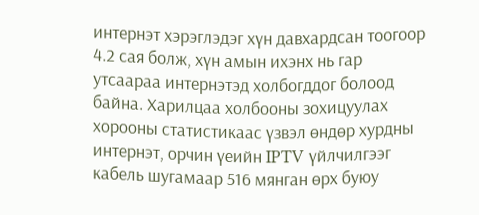интернэт хэрэглэдэг хүн давхардсан тоогоор 4.2 сая болж, хүн амын ихэнх нь гар утсаараа интернэтэд холбогддог болоод байна. Харилцаа холбооны зохицуулах хорооны статистикаас үзвэл өндөр хурдны интернэт, орчин үеийн IPTV үйлчилгээг кабель шугамаар 516 мянган өрх буюу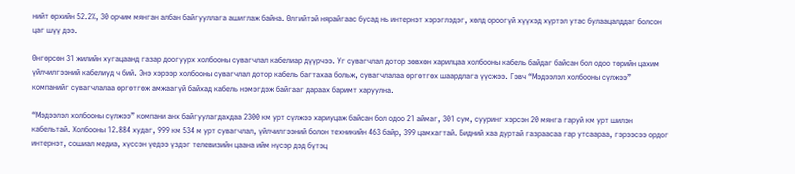нийт өрхийн 52.2%, 30 орчим мянган албан байгууллага ашиглаж байна. Өлгийтэй нярайгаас бусад нь интернэт хэрэглэдэг, хөлд ороогүй хүүхэд хүртэл утас булаацалддаг болсон цаг шүү дээ.

Өнгөрсөн 31 жилийн хугацаанд газар доогуурх холбооны сувагчлал кабелиар дүүрчээ. Уг сувагчлал дотор зөвхөн харилцаа холбооны кабель байдаг байсан бол одоо төрийн цахим үйлчилгээний кабелиуд ч бий. Энэ хэрээр холбооны сувагчлал дотор кабель багтахаа больж, сувагчлалаа өргөтгөх шаардлага үүсжээ. Гэвч “Мэдээлэл холбооны сүлжээ” компанийг сувагчлалаа өргөтгөж амжаагүй байхад кабель нэмэгдэж байгааг дараах баримт харуулна.

“Мэдээлэл холбооны сүлжээ” компани анх байгуулагдахдаа 2300 км урт сүлжээ хариуцаж байсан бол одоо 21 аймаг, 301 сум, сууринг хэрсэн 20 мянга гаруй км урт шилэн кабельтай. Холбооны 12.884 худаг, 999 км 534 м урт сувагчлал, үйлчилгээний болон техникийн 463 байр, 399 цамхагтай. Бидний хаа дуртай газраасаа гар утсаараа, гэрээсээ ордог интернэт, сошиал медиа, хүссэн үедээ үздэг телевизийн цаана ийм нүсэр дэд бүтэц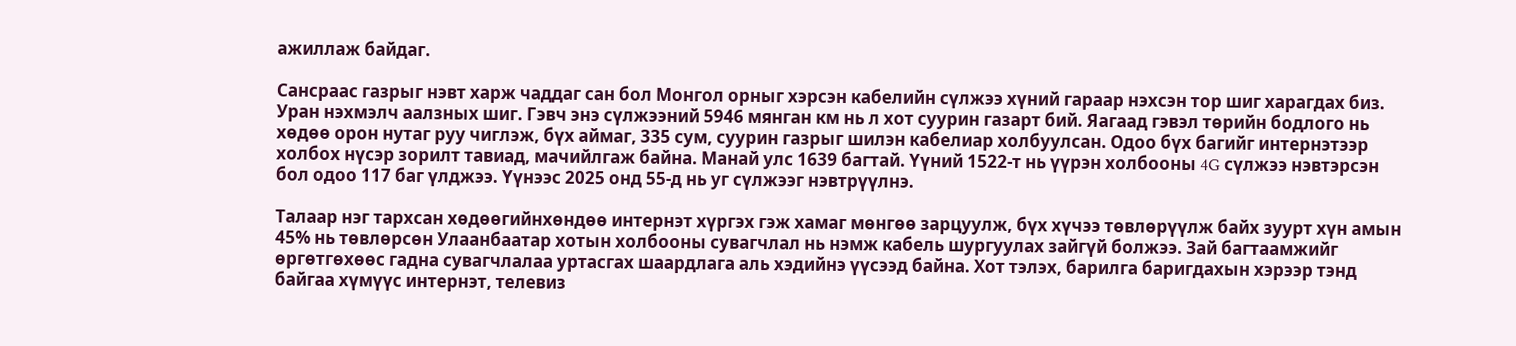ажиллаж байдаг.

Сансраас газрыг нэвт харж чаддаг сан бол Монгол орныг хэрсэн кабелийн сүлжээ хүний гараар нэхсэн тор шиг харагдах биз. Уран нэхмэлч аалзных шиг. Гэвч энэ сүлжээний 5946 мянган км нь л хот суурин газарт бий. Яагаад гэвэл төрийн бодлого нь хөдөө орон нутаг руу чиглэж, бүх аймаг, 335 сум, суурин газрыг шилэн кабелиар холбуулсан. Одоо бүх багийг интернэтээр холбох нүсэр зорилт тавиад, мачийлгаж байна. Манай улс 1639 багтай. Үүний 1522-т нь үүрэн холбооны 4G сүлжээ нэвтэрсэн бол одоо 117 баг үлджээ. Үүнээс 2025 онд 55-д нь уг сүлжээг нэвтрүүлнэ.

Талаар нэг тархсан хөдөөгийнхөндөө интернэт хүргэх гэж хамаг мөнгөө зарцуулж, бүх хүчээ төвлөрүүлж байх зуурт хүн амын 45% нь төвлөрсөн Улаанбаатар хотын холбооны сувагчлал нь нэмж кабель шургуулах зайгүй болжээ. Зай багтаамжийг өргөтгөхөөс гадна сувагчлалаа уртасгах шаардлага аль хэдийнэ үүсээд байна. Хот тэлэх, барилга баригдахын хэрээр тэнд байгаа хүмүүс интернэт, телевиз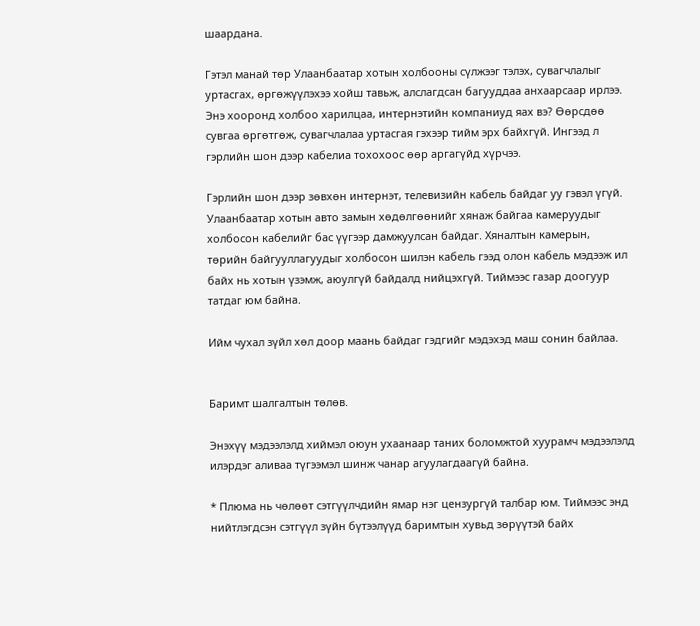шаардана.

Гэтэл манай төр Улаанбаатар хотын холбооны сүлжээг тэлэх, сувагчлалыг уртасгах, өргөжүүлэхээ хойш тавьж, алслагдсан багууддаа анхаарсаар ирлээ. Энэ хооронд холбоо харилцаа, интернэтийн компаниуд яах вэ? Өөрсдөө сувгаа өргөтгөж, сувагчлалаа уртасгая гэхээр тийм эрх байхгүй. Ингээд л гэрлийн шон дээр кабелиа тохохоос өөр аргагүйд хүрчээ.

Гэрлийн шон дээр зөвхөн интернэт, телевизийн кабель байдаг уу гэвэл үгүй. Улаанбаатар хотын авто замын хөдөлгөөнийг хянаж байгаа камеруудыг холбосон кабелийг бас үүгээр дамжуулсан байдаг. Хяналтын камерын, төрийн байгууллагуудыг холбосон шилэн кабель гээд олон кабель мэдээж ил байх нь хотын үзэмж, аюулгүй байдалд нийцэхгүй. Тиймээс газар доогуур татдаг юм байна.

Ийм чухал зүйл хөл доор маань байдаг гэдгийг мэдэхэд маш сонин байлаа.


Баримт шалгалтын төлөв.

Энэхүү мэдээлэлд хиймэл оюун ухаанаар таних боломжтой хуурамч мэдээлэлд илэрдэг аливаа түгээмэл шинж чанар агуулагдаагүй байна.

* Плюма нь чөлөөт сэтгүүлчдийн ямар нэг цензургүй талбар юм. Тиймээс энд нийтлэгдсэн сэтгүүл зүйн бүтээлүүд баримтын хувьд зөрүүтэй байх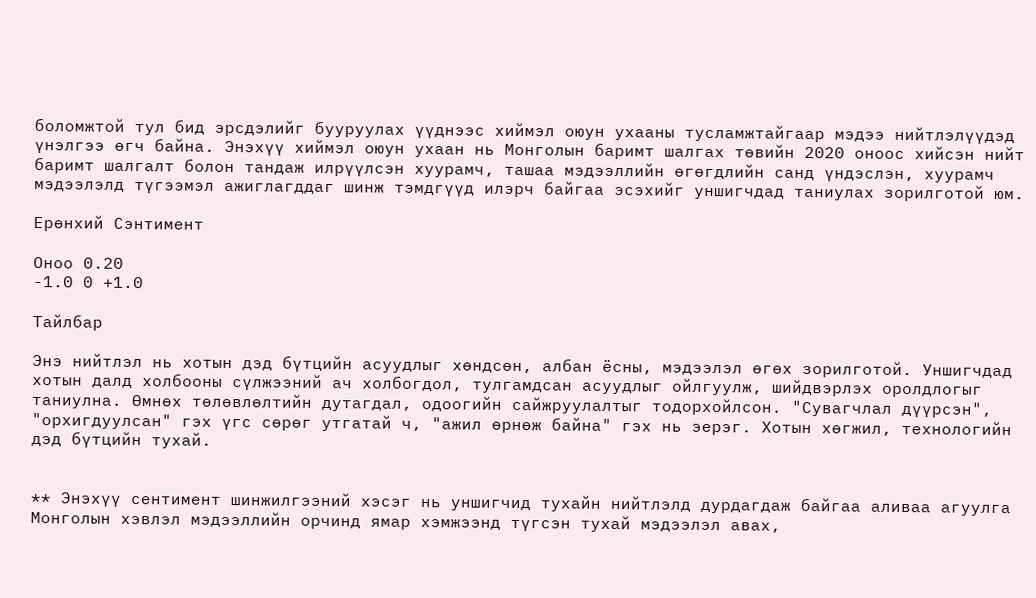боломжтой тул бид эрсдэлийг бууруулах үүднээс хиймэл оюун ухааны тусламжтайгаар мэдээ нийтлэлүүдэд үнэлгээ өгч байна. Энэхүү хиймэл оюун ухаан нь Монголын баримт шалгах төвийн 2020 оноос хийсэн нийт баримт шалгалт болон тандаж илрүүлсэн хуурамч, ташаа мэдээллийн өгөгдлийн санд үндэслэн, хуурамч мэдээлэлд түгээмэл ажиглагддаг шинж тэмдгүүд илэрч байгаа эсэхийг уншигчдад таниулах зорилготой юм.

Ерөнхий Сэнтимент

Оноо 0.20
-1.0 0 +1.0

Тайлбар

Энэ нийтлэл нь хотын дэд бүтцийн асуудлыг хөндсөн, албан ёсны, мэдээлэл өгөх зорилготой. Уншигчдад хотын далд холбооны сүлжээний ач холбогдол, тулгамдсан асуудлыг ойлгуулж, шийдвэрлэх оролдлогыг таниулна. Өмнөх төлөвлөлтийн дутагдал, одоогийн сайжруулалтыг тодорхойлсон. "Сувагчлал дүүрсэн", "орхигдуулсан" гэх үгс сөрөг утгатай ч, "ажил өрнөж байна" гэх нь эерэг. Хотын хөгжил, технологийн дэд бүтцийн тухай.


** Энэхүү сентимент шинжилгээний хэсэг нь уншигчид тухайн нийтлэлд дурдагдаж байгаа аливаа агуулга Монголын хэвлэл мэдээллийн орчинд ямар хэмжээнд түгсэн тухай мэдээлэл авах,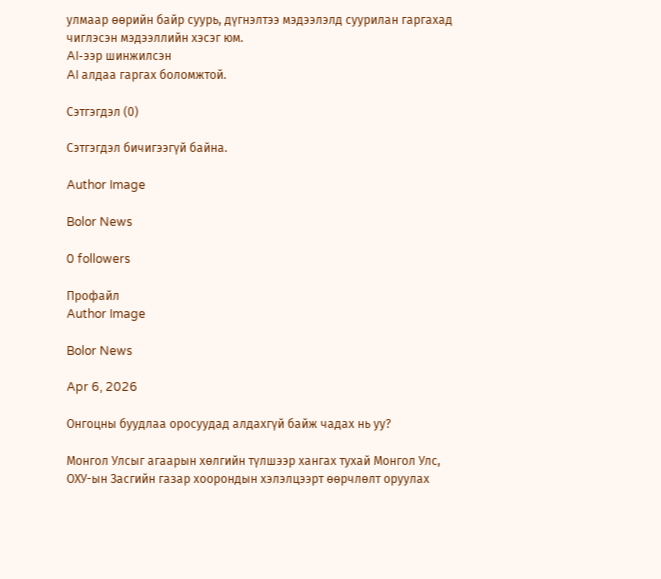улмаар өөрийн байр суурь, дүгнэлтээ мэдээлэлд суурилан гаргахад чиглэсэн мэдээллийн хэсэг юм.
AI-ээр шинжилсэн
AI алдаа гаргах боломжтой.

Сэтгэгдэл (0)

Сэтгэгдэл бичигээгүй байна.

Author Image

Bolor News

0 followers

Профайл
Author Image

Bolor News

Apr 6, 2026

Онгоцны буудлаа оросуудад алдахгүй байж чадах нь уу?

Монгол Улсыг агаарын хөлгийн түлшээр хангах тухай Монгол Улс, ОХУ-ын Засгийн газар хоорондын хэлэлцээрт өөрчлөлт оруулах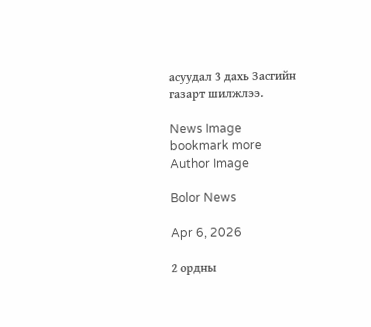асуудал 3 дахь Засгийн газарт шилжлээ.

News Image
bookmark more
Author Image

Bolor News

Apr 6, 2026

2 ордны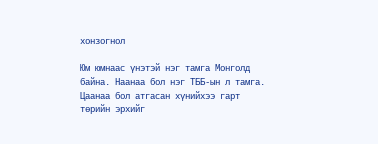хонзогнол

Юм юмнаас үнэтэй нэг тамга Монголд байна. Наанаа бол нэг ТББ-ын л тамга. Цаанаа бол атгасан хүнийхээ гарт төрийн эрхийг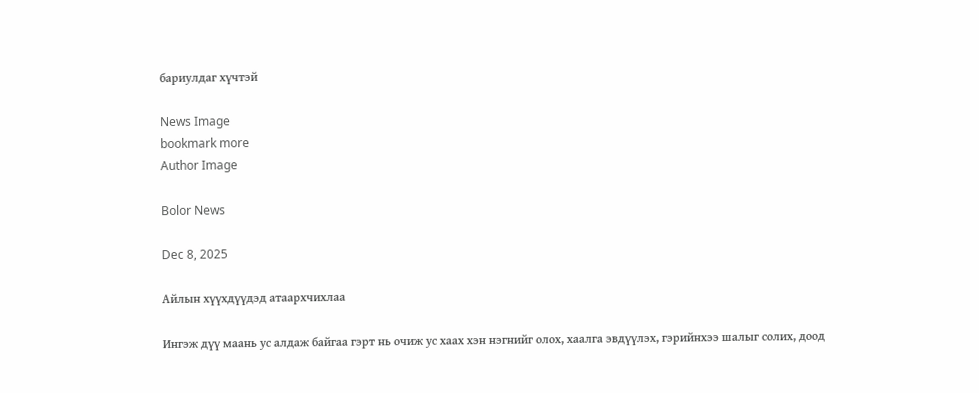бариулдаг хүчтэй

News Image
bookmark more
Author Image

Bolor News

Dec 8, 2025

Айлын хүүхдүүдэд атаархчихлаа

Ингэж дүү маань ус алдаж байгаа гэрт нь очиж ус хаах хэн нэгнийг олох, хаалга эвдүүлэх, гэрийнхээ шалыг солих, доод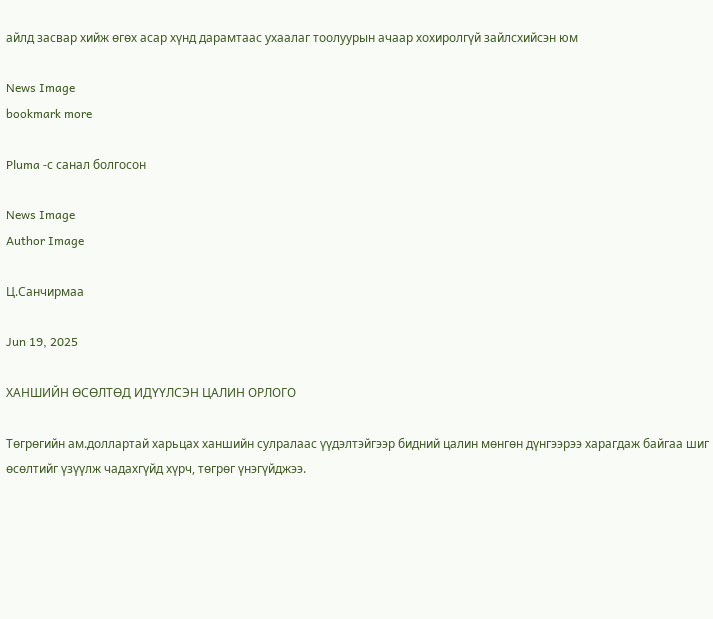айлд засвар хийж өгөх асар хүнд дарамтаас ухаалаг тоолуурын ачаар хохиролгүй зайлсхийсэн юм

News Image
bookmark more

Pluma -с санал болгосон

News Image
Author Image

Ц.Санчирмаа

Jun 19, 2025

ХАНШИЙН ӨСӨЛТӨД ИДҮҮЛСЭН ЦАЛИН ОРЛОГО

Төгрөгийн ам.доллартай харьцах ханшийн сулралаас үүдэлтэйгээр бидний цалин мөнгөн дүнгээрээ харагдаж байгаа шиг өсөлтийг үзүүлж чадахгүйд хүрч, төгрөг үнэгүйджээ.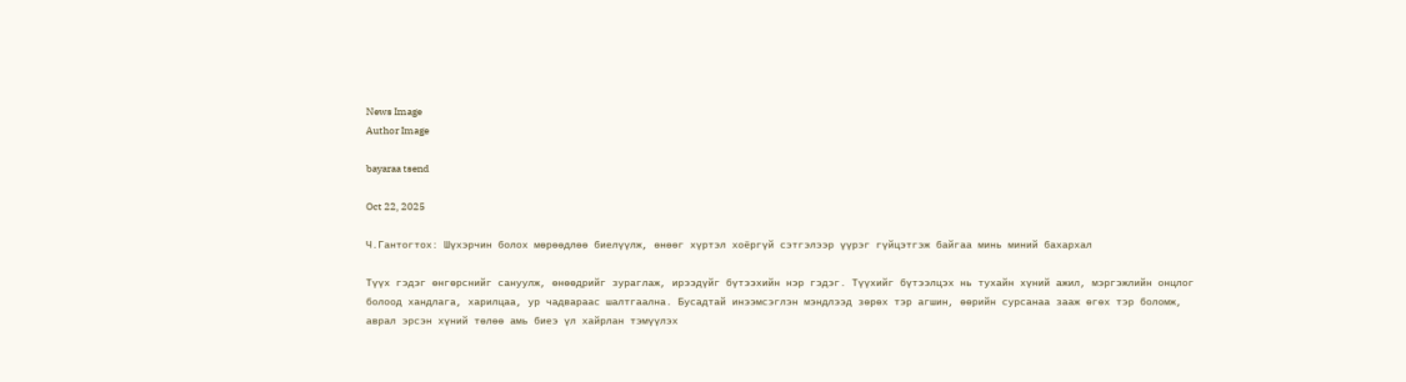News Image
Author Image

bayaraa tsend

Oct 22, 2025

Ч.Гантогтох: Шүхэрчин болох мөрөөдлөө биелүүлж, өнөөг хүртэл хоёргүй сэтгэлээр үүрэг гүйцэтгэж байгаа минь миний бахархал

Түүх гэдэг өнгөрснийг сануулж, өнөөдрийг зураглаж, ирээдүйг бүтээхийн нэр гэдэг. Түүхийг бүтээлцэх нь тухайн хүний ажил, мэргэжлийн онцлог болоод хандлага, харилцаа, ур чадвараас шалтгаална. Бусадтай инээмсэглэн мэндлээд зөрөх тэр агшин, өөрийн сурсанаа зааж өгөх тэр боломж, аврал эрсэн хүний төлөө амь биеэ үл хайрлан тэмүүлэх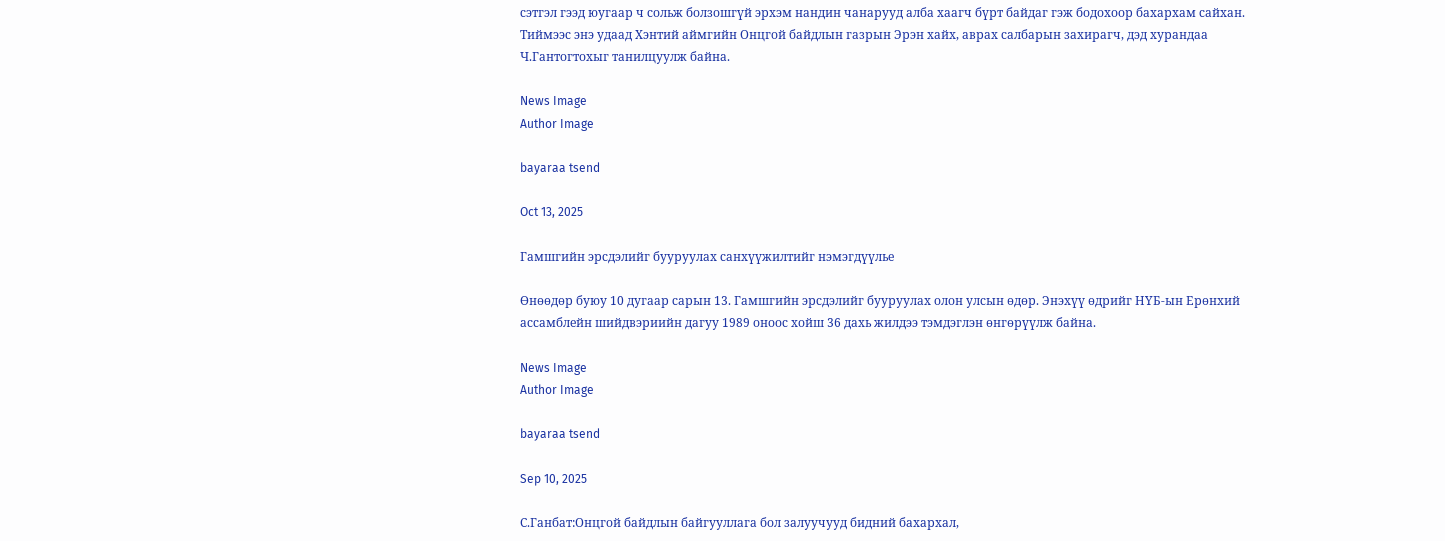сэтгэл гээд юугаар ч сольж болзошгүй эрхэм нандин чанарууд алба хаагч бүрт байдаг гэж бодохоор бахархам сайхан. Тиймээс энэ удаад Хэнтий аймгийн Онцгой байдлын газрын Эрэн хайх, аврах салбарын захирагч, дэд хурандаа Ч.Гантогтохыг танилцуулж байна.

News Image
Author Image

bayaraa tsend

Oct 13, 2025

Гамшгийн эрсдэлийг бууруулах санхүүжилтийг нэмэгдүүлье

Өнөөдөр буюу 10 дугаар сарын 13. Гамшгийн эрсдэлийг бууруулах олон улсын өдөр. Энэхүү өдрийг НҮБ-ын Ерөнхий ассамблейн шийдвэриийн дагуу 1989 оноос хойш 36 дахь жилдээ тэмдэглэн өнгөрүүлж байна.

News Image
Author Image

bayaraa tsend

Sep 10, 2025

С.Ганбат:Онцгой байдлын байгууллага бол залуучууд бидний бахархал,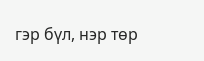гэр бүл, нэр төр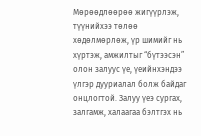Мөрөөдлөөрөө жигүүрлэж, түүнийхээ төлөө хөдөлмөрлөж, үр шимийг нь хүртэж, амжилтыг “бүтээсэн” олон залуус үе, үеийнхэндээ үлгэр дууриалал болж байдаг онцлогтой. Залуу үеэ сургах, залгамж, халаагаа бэлтгэх нь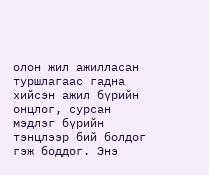олон жил ажилласан туршлагаас гадна хийсэн ажил бүрийн онцлог, сурсан мэдлэг бүрийн тэнцлээр бий болдог гэж боддог. Энэ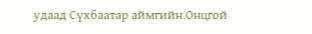удаад Сүхбаатар аймгийн Онцгой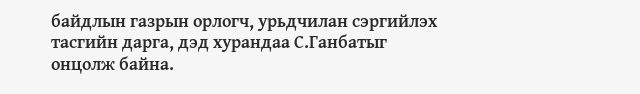байдлын газрын орлогч, урьдчилан сэргийлэх тасгийн дарга, дэд хурандаа С.Ганбатыг онцолж байна.